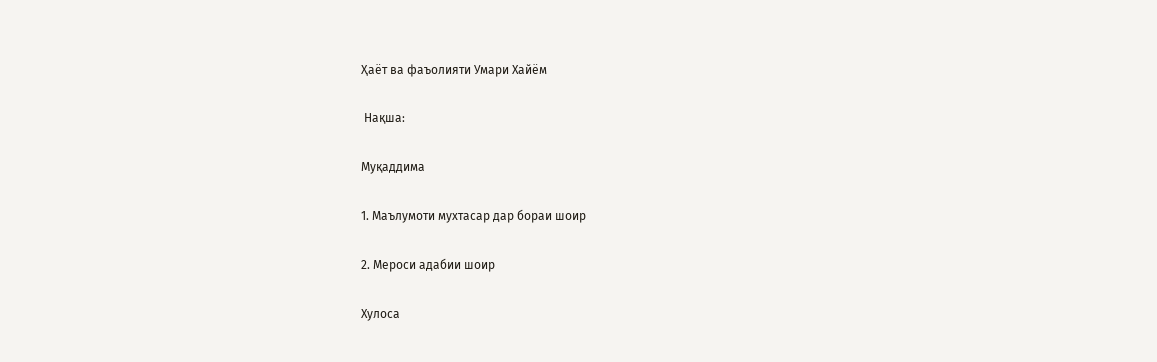Ҳаёт ва фаъолияти Умари Хайём

 Нақша:

Муқаддима

1. Маълумоти мухтасар дар бораи шоир

2. Мероси адабии шоир

Хулоса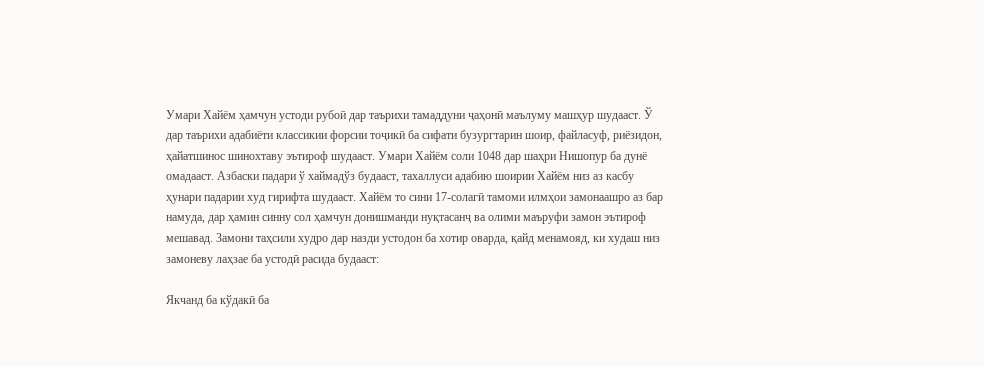Умари Хайём ҳамчун устоди рубоӣ дар таърихи тамаддуни ҷаҳонӣ маълуму машҳур шудааст. Ў дар таърихи адабиёти классикии форсии тоҷикӣ ба сифати бузургтарин шоир, файласуф, риёзидон, ҳайатшинос шинохтаву эътироф шудааст. Умари Хайём соли 1048 дар шаҳри Нишопур ба дунё омадааст. Азбаски падари ў хаймадўз будааст, тахаллуси адабию шоирии Хайём низ аз касбу ҳунари падарии худ гирифта шудааст. Хайём то сини 17-солагӣ тамоми илмҳои замонаашро аз бар намуда, дар ҳамин синну сол ҳамчун донишманди нуқтасанҷ ва олими маъруфи замон эътироф мешавад. Замони таҳсили худро дар назди устодон ба хотир оварда, қайд менамояд, ки худаш низ замоневу лаҳзае ба устодӣ расида будааст:

Якчанд ба кўдакӣ ба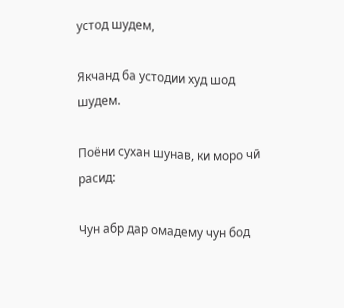устод шудем,

Якчанд ба устодии худ шод шудем.

Поёни сухан шунав, ки моро чӣ расид:

Чун абр дар омадему чун бод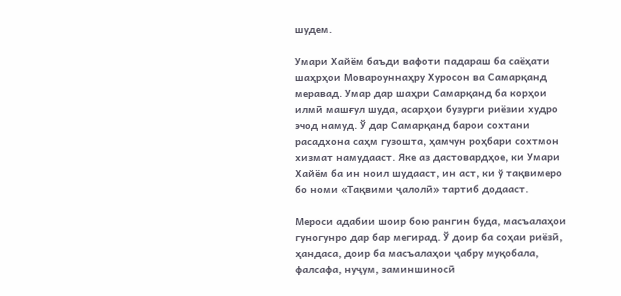шудем.

Умари Хайём баъди вафоти падараш ба саёҳати шаҳрҳои Мовароуннаҳру Хуросон ва Самарқанд меравад. Умар дар шаҳри Самарқанд ба корҳои илмӣ машғул шуда, асарҳои бузурги риёзии худро эчод намуд. Ў дар Самарқанд барои сохтани расадхона саҳм гузошта, ҳамчун роҳбари сохтмон хизмат намудааст. Яке аз дастовардҳое, ки Умари Хайём ба ин ноил шудааст, ин аст, ки ў тақвимеро бо номи «Тақвими ҷалолӣ» тартиб додааст.

Мероси адабии шоир бою рангин буда, масъалаҳои гуногунро дар бар мегирад. Ў доир ба соҳаи риёзӣ, ҳандаса, доир ба масъалаҳои ҷабру муқобала, фалсафа, нуҷум, заминшиносӣ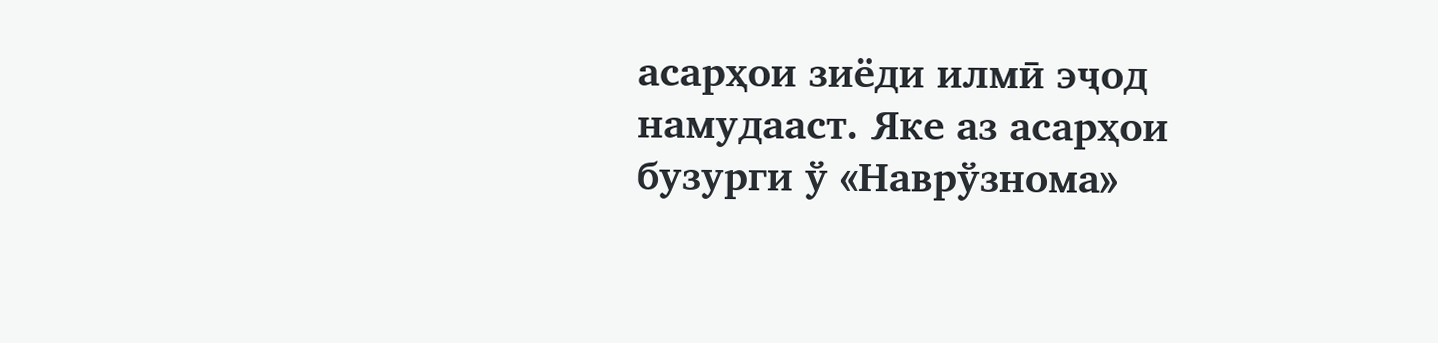асарҳои зиёди илмӣ эҷод намудааст. Яке аз асарҳои бузурги ў «Наврўзнома»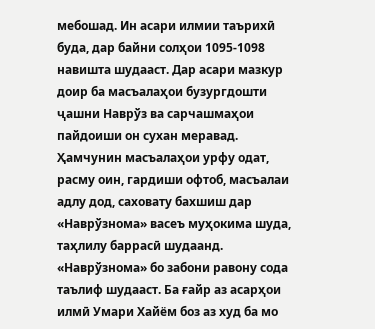мебошад. Ин асари илмии таърихӣ буда, дар байни солҳои 1095-1098 навишта шудааст. Дар асари мазкур доир ба масъалаҳои бузургдошти ҷашни Наврўз ва сарчашмаҳои пайдоиши он сухан меравад. Ҳамчунин масъалаҳои урфу одат, расму оин, гардиши офтоб, масъалаи адлу дод, саховату бахшиш дар «Наврўзнома» васеъ муҳокима шуда, таҳлилу баррасӣ шудаанд. «Наврўзнома» бо забони равону сода таълиф шудааст. Ба ғайр аз асарҳои илмӣ Умари Хайём боз аз худ ба мо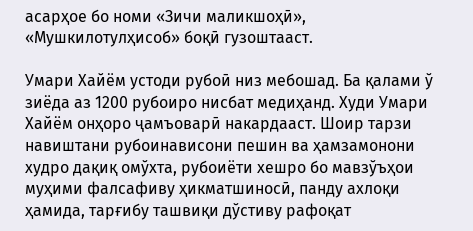асарҳое бо номи «Зичи маликшоҳӣ», «Мушкилотулҳисоб» боқӣ гузоштааст.

Умари Хайём устоди рубоӣ низ мебошад. Ба қалами ў зиёда аз 1200 рубоиро нисбат медиҳанд. Худи Умари Хайём онҳоро ҷамъоварӣ накардааст. Шоир тарзи навиштани рубоинависони пешин ва ҳамзамонони худро дақиқ омўхта, рубоиёти хешро бо мавзўъҳои муҳими фалсафиву ҳикматшиносӣ, панду ахлоқи ҳамида, тарғибу ташвиқи дўстиву рафоқат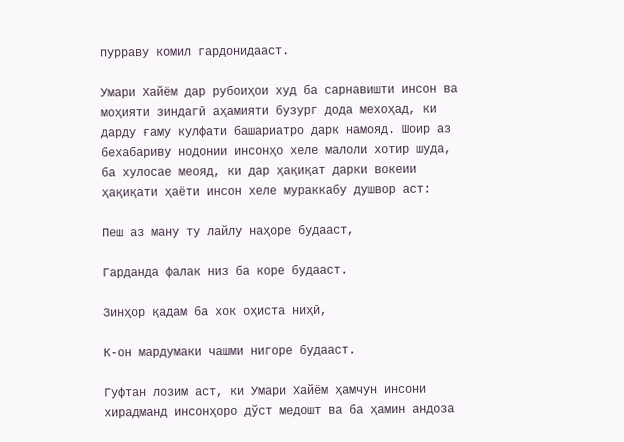пурраву комил гардонидааст.

Умари Хайём дар рубоиҳои худ ба сарнавишти инсон ва моҳияти зиндагӣ аҳамияти бузург дода мехоҳад, ки дарду ғаму кулфати башариатро дарк намояд. Шоир аз бехабариву нодонии инсонҳо хеле малоли хотир шуда, ба хулосае меояд, ки дар ҳақиқат дарки вокеии ҳақиқати ҳаёти инсон хеле мураккабу душвор аст:

Пеш аз ману ту лайлу наҳоре будааст,

Гарданда фалак низ ба коре будааст.

Зинҳор қадам ба хок оҳиста ниҳӣ,

К-он мардумаки чашми нигоре будааст.

Гуфтан лозим аст, ки Умари Хайём ҳамчун инсони хирадманд инсонҳоро дўст медошт ва ба ҳамин андоза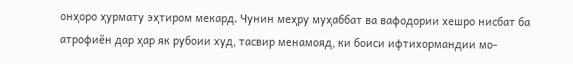онҳоро ҳурмату эҳтиром мекард. Чунин меҳру муҳаббат ва вафодории хешро нисбат ба атрофиён дар ҳар як рубоии худ, тасвир менамояд, ки боиси ифтихормандии мо-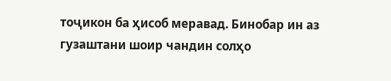тоҷикон ба ҳисоб меравад. Бинобар ин аз гузаштани шоир чандин солҳо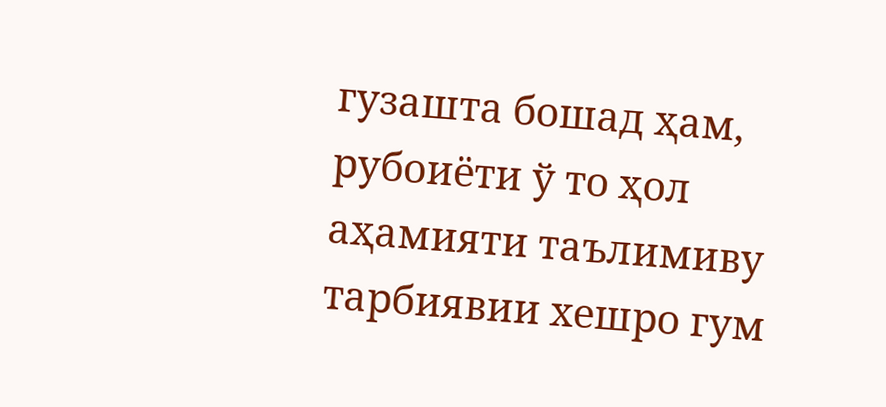гузашта бошад ҳам, рубоиёти ў то ҳол аҳамияти таълимиву тарбиявии хешро гум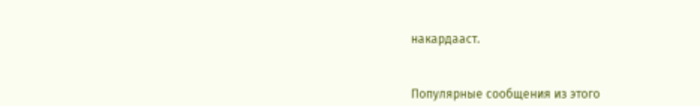накардааст.


Популярные сообщения из этого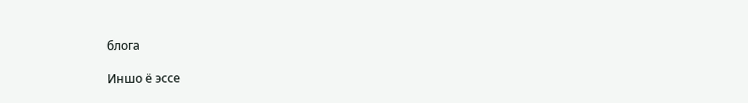блога

Иншо ё эссе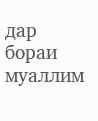дар бораи муаллим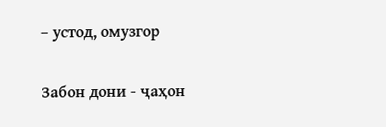– устод, омузгор

Забон дони - ҷаҳон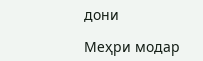дони

Меҳри модар